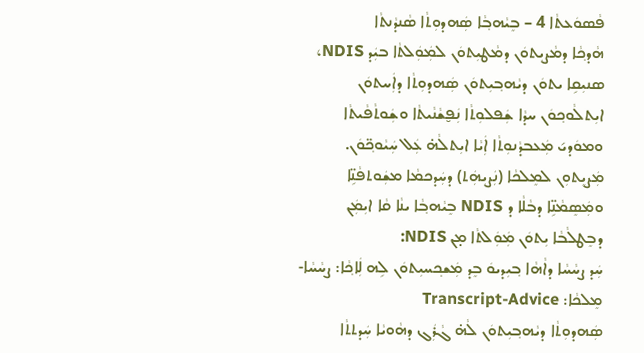ܦܵܣܘܿܥܬܵܐ 4 – ܒܸܝܵܗܒ݂ܵܐ ܣܲܗܕܘܼܬܵܐ ܣܵܢܕܵܢܬܵܐ
ܗܵܕܟ݂ܵܐ ܕܡܵܨܝܼܬܘܿܢ ܕܡܵܛܝܼܬܘܿܢ ܠܡܲܘܲܠܬܵܐ ܒܝܲܕ NDIS، ܣܢܝܼܩܹܐ ܝܬܘܿܢ ܕܝܵܗܒ݂ܝܼܬܘܿܢ ܣܲܗܕܘܼܬܵܐ ܕܐܲܚܬܘܿܢ ܐܝܼܬܠܵܘܟ݂ܘܿܢ ܚܕܵܐ ܫܲܦܠܘܼܬܵܐ ܢܲܦ̮ܫܵܢܵܝܬܵܐ ܘܫܲܘܬܵܦܵܝܬܵܐ ܘܡܘܿܕܝ݇ ܡܲܥܒܕܵܢܘܼܬܵܐ ܐܲܝܵܐ ܐܝܼܬܠܵܗ̇ ܥܲܠ ܚܲܝܵܘܟ݂̈ܘܿܢ.
ܡܲܨܝܸܬܘܼܢ ܠܡܸܠܟܵܐ (ܢܲܨܝܼܗܲܬ) ܕܚܲܕܟܡܵܐ ܡܫܲܘܬܦܵܢܹ̈ܐ ܘܡܲܣܸܡܵܢܹ̈ܐ ܕܒܵܠܵܐ ܕ NDIS ܒܸܝܵܗܒ݂ܵܐ ܝܢܵܐ ܩܵܐ ܐܝܼܡܲܢ ܕܒܸܛܠܵܒܵܐ ܝܼܬܘܿܢ ܡܲܘܲܠܬܵܐ ܡ̣ܢ NDIS:
ܚܲܕ ܨܚܵܚܵܐ ܕܐܵܗܵܐ ܒ݂ܝܼܕܝܘܿ ܒܸܕ ܡܲܫܟ݂ܚܝܼܬܘܿܢ ܠܹܗ ܠܲܐܟ݂ܵܐ: ܨܚܵܚܵܐ- ܡܸܠܟܵܐ: Transcript-Advice
ܣܲܗܕܘܼܬܵܐ ܕܝܵܗܒ݂ܝܼܬܘܿܢ ܠܵܗ̇ ܓܵܪܲܓ ܕܗܵܘܝܵܐ ܚܲܕܬܬܵܐ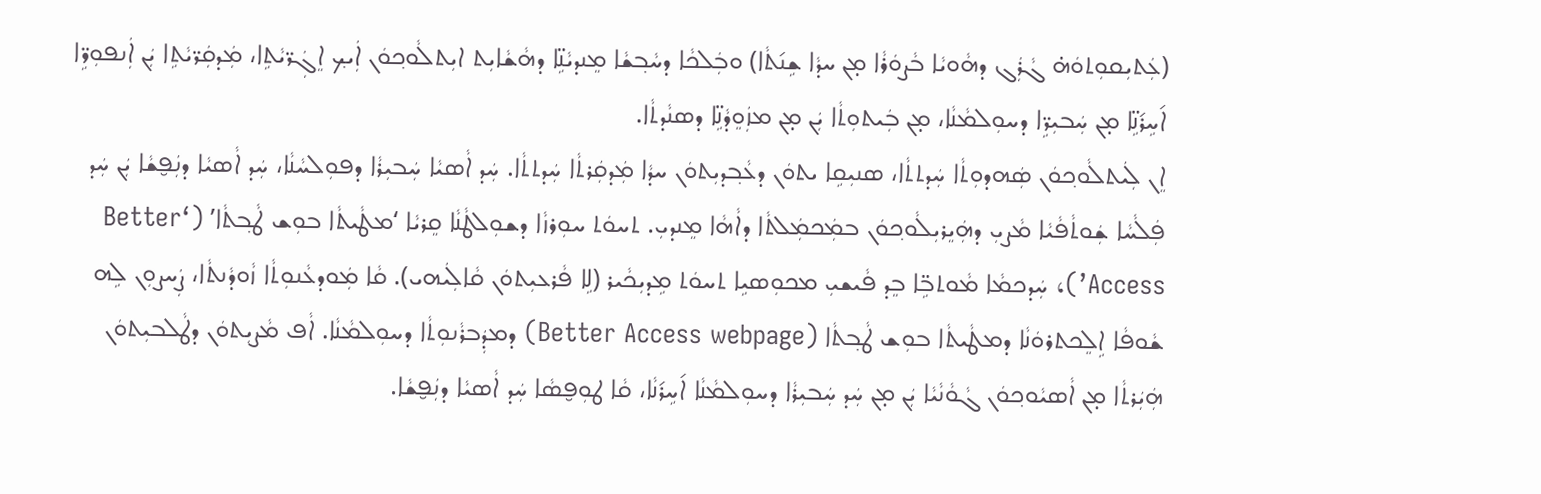(ܥܲܬܝܼܩܘܼܬܘܿܗ̇ ܓܵܪܲܓ ܕܗܵܘܝܵܐ ܒܵܨܘܿܪܵܐ ܡ̣ܢ ܚܕܵܐ ܫܹܢ݇ܬܵܐ) ܘܒܲܠܟܵܐ ܕܚܵܒ݂ܫܵܐ ܡܸܢܕܝܵܢܹ̈ܐ ܕܗܵܫܵܐܝܼܬ ܐܝܼܬܠܵܘܟ݂ܘܿܢ ܐܲܝܟ݂ ܐܸܓܲܪ̈ܝܵܬܹܐ، ܡܲܕܩܲܪ̈ܝܵܬܹܐ ܝܲܢ ܐܲܢܦܘܼܪܹ̈ܐ ܐ݇ܚܹܪ݇ܢܹ̈ܐ ܡ̣ܢ ܚܲܒܝܼܪܹ̈ܐ ܕܚܘܼܠܡܵܢܵܐ، ܡ̣ܢ ܒܲܝܬܘܼܬܵܐ ܝܲܢ ܡ̣ܢ ܡܙܲܘܸܕܵܢܹ̈ܐ ܕܣܢܵܕܬܵܐ.
ܐܸܢ ܠܲܝܬܠܵܘܟ݂ܘܿܢ ܣܲܗܕܘܼܬܵܐ ܚܲܕܬܬܵܐ، ܣܢܝܼܩܹܐ ܝܬܘܿܢ ܕܥܵܒ݂ܕܝܼܬܘܿܢ ܚܕܵܐ ܡܲܕܩܲܪܬܵܐ ܚܲܕܬܬܵܐ. ܚܲܕ ܐܵܣܝܵܐ ܚܲܒܝܼܪܵܐ ܕܦܘܼܠܚܵܢܵܐ، ܚܲܕ ܐܵܣܝܵܐ ܕܢܲܦ̮ܫܵܐ ܝܲܢ ܚܲܕ ܦܲܠܵܚܵܐ ܫܲܘܬܵܦܵܝܵܐ ܡܵܨܝܼ ܕܗܲܝܸܪܝܼܠܵܘܟ݂ܘܿܢ ܒܡܲܟܡܲܠܬܵܐ ܕܐܵܗܵܐ ܡܸܢܕܝܼ. ܬܚܘܿܬ ܚܘܼܪܙܵܐ ܕܫܘܼܠܛܵܢܵܐ ܩܸܪܝܵܐ ‘ܡܛܵܝܬܵܐ ܒܘܼܫ ܛܵܒ݂ܬܵܐ’ (‘Better Access’)، ܚܲܕܟܡܵܐ ܡܵܘܬܒܹ̈ܐ ܒܸܕ ܦܵܝܫܝܼ ܡܟܘܼܣܝܹܐ ܬܚܘܿܬ ܡܹܕܝܼܟܵܝܪ (ܠܹܐ ܦܵܪܥܝܼܬܘܿܢ ܩܵܐܠܲܝܗܝ). ܩܵܐ ܡܲܘܕܥܵܢܘܼܬܵܐ ܙܵܘܕܵܢܬܵܐ، ܨܲܚܨܘܼܢ ܠܹܗ ܫܵܘܦܵܐ ܐܹܠܸܟܬܪܘܿܢܵܐ ܕܡܛܵܝܬܵܐ ܒܘܼܫ ܛܵܒ݂ܬܵܐ (Better Access webpage) ܕܡܕܲܒܪܵܢܘܼܬܵܐ ܕܚܘܼܠܡܵܢܵܐ. ܐܵܦ ܡܵܨܝܼܬܘܿܢ ܕܛܵܠܒܝܼܬܘܿܢ ܗܲܝܲܪܬܵܐ ܡ̣ܢ ܐܵܣܝܵܘܟ݂ܘܿܢ ܓܵܘܵܢܵܝܵܐ ܝܲܢ ܡ̣ܢ ܚܲܕ ܚܲܒܝܼܪܵܐ ܕܚܘܼܠܡܵܢܵܐ ܐ݇ܚܹܪ݇ܢܵܐ، ܩܵܐ ܛܘܼܦ̮ܣܵܐ ܚܲܕ ܐܵܣܝܵܐ ܕܢܲܦ̮ܫܵܐ.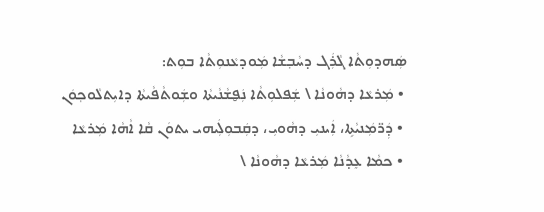ܣܲܗܕܘܼܬܵܐ ܓܵܪܲܓ ܕܚܵܒ݂ܫܵܐ ܡܲܘܕܥܵܢܘܼܬܵܐ ܒܘܼܬ:
 • ܡܲܪܥܵܐ ܕܗܵܘܢܵܐ \ ܫܲܦܠܘܼܬܵܐ ܢܲܦ̮ܫܵܢܵܝܬܵܐ ܘܫܲܘܬܵܦܵܝܬܵܐ ܕܐܝܼܬܠܵܘܟ݂ܘܿܢ
 • ܕܲܪ̈ܡܲܢܝܵܬܹܐ، ܐܲܝܢܝܼ ܕܗܵܘܝܼ، ܕܩܲܒܘܼܠܲܝܗܝ ܝܬܘܿܢ ܩܵܐ ܐܵܗܵܐ ܡܲܪܥܵܐ
 • ܟܡܵܐ ܥܸܕܵܢܵܐ ܡܲܪܥܵܐ ܕܗܵܘܢܵܐ \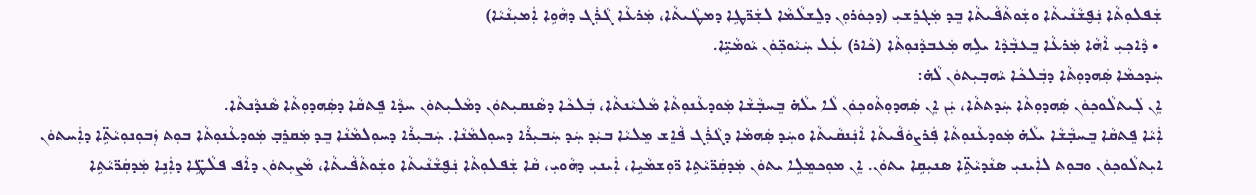ܫܲܦܠܘܼܬܵܐ ܢܲܦ̮ܫܵܢܵܝܬܵܐ ܘܫܲܘܬܵܦܵܝܬܵܐ ܒܸܕ ܡܲܓܪܸܫܝܼ (ܕܟ݂ܘܿܪܘܼܢ ܕܠܸܫܠܵܡܵܐ ܠܫܲܪ̈ܛܹܐ ܕܡܛܵܝܬܵܐ، ܡܲܪܥܵܐ ܓܵܪܲܓ ܕܗܵܘܹܐ ܐܲܡܝܼܢܵܝܵܐ)
 • ܕܵܐܟ݂ܝܼ ܐܵܗܵܐ ܡܲܪܥܵܐ ܒܸܥܒ݂ܵܕܵܐ ܝܠܹܗ ܡܲܥܒܕܵܢܘܼܬܵܐ (ܟܵܐܪ) ܥܲܠ ܚܲܝܵܘܟ݂̈ܘܿܢ ܝܵܘܡܵܝܹ̈ܐ.
ܚܲܕܟܡܵܐ ܣܲܗܕܘܼܬܵܐ ܕܒܲܠܟܵܐ ܝܵܗܒ݂ܝܼܬܘܿܢ ܠܵܗ̇:
ܐܸܢ ܠܲܝܬܠܵܘܟ݂ܘܿܢ ܣܲܗܕܘܼܬܵܐ ܚܲܕܬܬܵܐ، ܝܲܢ ܐܸܢ ܣܲܗܕܘܼܬܵܘܟ݂ܘܿܢ ܠܵܐ ܝܠܵܗ̇ ܒܸܚܒ݂ܵܫܵܐ ܡܲܘܕܥܵܢܘܼܬܵܐ ܡܵܠܝܵܢܬܵܐ، ܒܲܠܟܵܐ ܕܣܵܢܩܝܼܬܘܿܢ ܕܡܵܠܝܼܬܘܿܢ ܚܕܵܐ ܦܸܬܩܵܐ ܕܣܲܗܕܘܼܬܵܐ ܣܵܢܕܵܢܬܵܐ.
ܐܲܝܵܐ ܦܸܬܩܵܐ ܒܸܚܒ݂ܵܫܵܐ ܝܠܵܗ̇ ܡܲܘܕܥܵܢܘܼܬܵܐ ܦܲܪܨܘܿܦܵܝܬܵܐ ܐܵܢܲܢܩܵܝܬܵܐ ܘܚܲܕ ܣܲܗܡܵܐ ܕܓܵܪܲܓ ܦܵܐܸܫ ܡܸܠܝܵܐ ܒܝܲܕ ܚܲܕ ܚܲܒܝܼܪܵܐ ܕܚܘܼܠܡܵܢܵܐ. ܚܲܒܝܼܪܵܐ ܕܚܘܼܠܡܵܢܵܐ ܒܸܕ ܡܲܩܪܸܒ݂ ܡܲܘܕܥܵܢܘܼܬܵܐ ܒܘܼܬ ܙܲܒܘܼܢܘܼܝܵܬܹ̈ܐ ܕܐܲܚܬܘܿܢ ܐܝܼܬܠܵܘܟ݂ܘܿܢ ܘܒܘܼܬ ܠܐܲܝܢܝܼ ܣܢܵܕܝܵܬܹ̈ܐ ܣܢܝܼܩܹܐ ܝܬܘܿܢ. ܐܸܢ ܡܘܼܟܡܸܠܹܐ ܝܬܘܿܢ ܡܲܕܩܲܪ̈ܝܵܬܹܐ ܪ̈ܘܼܫܡܵܝܹܐ، ܐܲܝܢܝܼ ܕܗܵܘܝܼ، ܩܵܐ ܫܲܦܠܘܼܬܵܐ ܢܲܦ̮ܫܵܢܵܝܬܵܐ ܘܫܲܘܬܵܦܵܝܬܵܐ، ܡܵܨܝܼܬܘܿܢ ܕܐܵܦ ܦܠܵܛܹ̈ܐ ܕܐܲܢܹܐ ܡܲܕܩܲܪ̈ܝܵܬܹܐ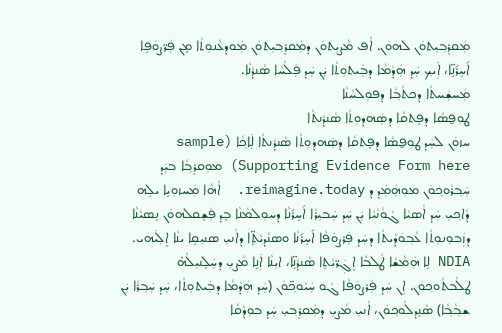ܡܲܩܪܸܒ݂ܝܼܬܘܿܢ ܠܗܘܿܢ. ܐܵܦ ܡܵܨܝܼܬܘܿܢ ܕܡܲܩܪܸܒ݂ܝܼܬܘܿܢ ܡܲܘܕܥܵܢܘܼܬܵܐ ܡ̣ܢ ܦܲܪ̈ܨܘܿܦܹܐ ܐ݇ܚܹܪ݇ܢܹ̈ܐ، ܐܲܝܟ݂ ܚܲܕ ܗܲܕܵܡܵܐ ܕܒܲܝܬܘܼܬܵܐ ܝܲܢ ܚܲܕ ܦܲܠܵܚܵܐ ܣܵܢܕܵܢܵܐ.
ܡܲܚܫܲܚܬܵܐ ܕܟܬܵܒ݂ܵܐ ܕܦܘܼܠܚܵܢܵܐ
ܛܘܼܦ̮ܣܵܐ ܕܦܸܬܩܵܐ ܕܣܲܗܕܘܼܬܵܐ ܣܵܢܕܵܢܬܵܐ
ܚܙܘܿܢ ܠܚܲܕ ܛܘܼܦ̮ܣܵܐ ܕܦܸܬܩܵܐ ܕܣܲܗܕܘܼܬܵܐ ܣܵܢܕܵܢܬܵܐ ܠܲܐܟ݂ܵܐ (sample Supporting Evidence Form here) ܡܘܼܩܪܸܒ݂ܵܐ ܒܝܲܕ ܚܲܒ݂ܪܵܘܟ݂ܘܿܢ ܡܘܼܗܲܡܲܕ ܕ reimagine.today.  ܐܵܗܵܐ ܡܲܚܙܘܼܝܹܐ ܝܠܹܗ ܕܵܐܟ݂ܝܼ ܚܲܕ ܐܵܣܝܵܐ ܓܵܘܵܢܵܝܵܐ ܝܲܢ ܚܲܕ ܚܲܒܝܼܪܵܐ ܐ݇ܚܹܪ݇ܢܵܐ ܕܚܘܼܠܡܵܢܵܐ ܒܸܕ ܦܲܫܸܩܠܗܘܿܢ ܢܸܣܝܵܢܵܐ ܕܙܲܒܘܼܢܘܼܬܵܐ ܥܵܒ݂ܘܿܕܵܝܬܵܐ ܕܚܲܕ ܦܲܪܨܘܿܦܵܐ ܐ݇ܚܹܪ݇ܢܵܐ ܘܣܢܵܕܝܵܬܹ̈ܐ ܕܐܵܢܝܼ ܣܢܝܼܩܹܐ ܝܢܵܐ ܐܸܠܲܝܗܝ.
NDIA ܠܹܐ ܗܲܡܵܫܵܐ ܛܵܠܒܵܐ ܐܸܓܲܪ̈ܝܵܬܹܐ ܣܵܢܕܵܢܹ̈ܐ، ܐܝܼܢܵܐ ܐܲܢܹܐ ܡܵܨܝܼ ܕܚܲܠܸܢܝܼܠܵܗ̇ ܛܠܵܒܬܵܘܟ݂ܘܿܢ. ܐܸܢ ܚܲܕ ܦܲܪܨܘܿܦܵܐ ܓܵܘ ܚܲܝܵܘܟ݂̈ܘܿܢ (ܚܲܕ ܗܲܕܵܡܵܐ ܕܒܲܝܬܘܼܬܵܐ، ܚܲܕ ܚܲܒ݂ܪܵܐ ܝܲܢ ܫܒ݂ܵܒ݂ܵܐ) ܣܵܢܸܕܠܵܘܟ݂ܘܿܢ، ܐܵܢܝܼ ܡܵܨܝܼ ܕܡܲܩܪܸܒ݂ܝܼ ܚܲܕ ܒܘܼܕܵܩܵܐ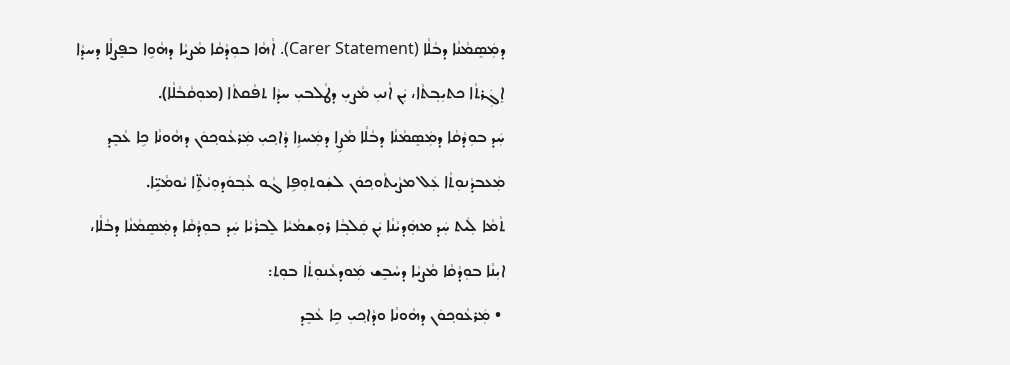ܕܡܲܣܸܡܵܢܵܐ ܕܒܵܠܵܐ (Carer Statement). ܐܵܗܵܐ ܒܘܼܕܵܩܵܐ ܡܵܨܝܵܐ ܕܗܵܘܹܐ ܒܦܸܨܠܵܐ ܕܚܕܵܐ ܐܸܓܲܪܬܵܐ ܟܬܝܼܒ݂ܬܵܐ، ܝܲܢ ܐܵܢܝܼ ܡܵܨܝܼ ܕܛܵܠܒܝܼ ܚܕܵܐ ܬܦܵܩܬܵܐ (ܡܘܼܩܵܒܵܠܵܐ).
ܚܲܕ ܒܘܼܕܵܩܵܐ ܕܡܲܣܸܡܵܢܵܐ ܕܒܵܠܵܐ ܡܵܨܹܐ ܕܡܲܚܙܹܐ ܕܵܐܟ݂ܝܼ ܡܲܪܥܵܘܟ݂ܘܿܢ ܕܗܵܘܢܵܐ ܟܹܐ ܥܵܒܸܕ ܡܲܥܒܕܵܢܘܼܬܵܐ ܥܲܠ ܡܨܵܝܬܵܘܟ݂ܘܿܢ ܠܫܲܘܬܘܼܦܹܐ ܓܵܘ ܥܵܒ݂ܘܿܕܘܼܝܵܬܹ̈ܐ ܝܵܘܡܵܝܹ̈ܐ.
ܬܵܡܵܐ ܠܲܝܬ ܚܲܕ ܡܗܲܕܝܵܢܵܐ ܝܲܢ ܩܲܠܒ݂ܵܐ ܪܘܼܫܡܵܝܵܐ ܠܸܒܪܵܝܵܐ ܚܲܕ ܒܘܼܕܵܩܵܐ ܕܡܲܣܸܡܵܢܵܐ ܕܒܵܠܵܐ، ܐܝܼܢܵܐ ܒܘܼܕܵܩܵܐ ܡܵܨܝܵܐ ܕܚܵܒܸܫ ܡܲܘܕܥܵܢܘܼܬܵܐ ܒܘܼܬ:
 • ܡܲܪܥܵܘܟ݂ܘܿܢ ܕܗܵܘܢܵܐ ܘܕܵܐܟ݂ܝܼ ܟܹܐ ܥܵܒܸܕ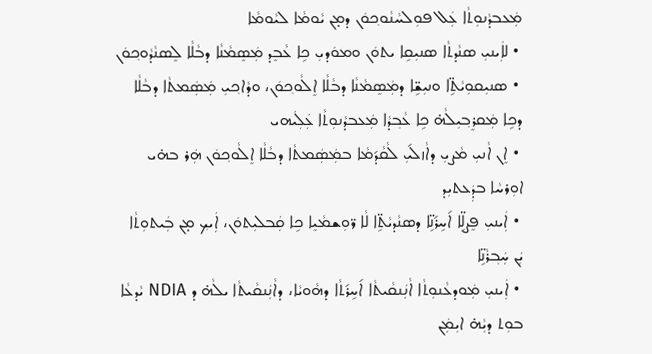ܡܲܥܒܕܵܢܘܼܬܵܐ ܥܲܠ ܦܘܼܠܚܵܢܵܘܟ݂ܘܿܢ ܕܡ̣ܢ ܝܵܘܡܵܐ ܠܝܵܘܡܵܐ
 • ܠܐܲܝܢܝܼ ܣܢܵܕܬܵܐ ܣܢܝܼܩܹܐ ܝܬܘܿܢ ܘܡܘܿܕܝܼ ܟܹܐ ܥܵܒܸܕ ܡܲܣܸܡܵܢܵܐ ܕܒܵܠܵܐ ܠܸܣܢܵܕܵܘܟ݂ܘܿܢ
 • ܣܢܝܼܩܘܼܝܵܬܹ̈ܐ ܘܢܝܼܫܹ̈ܐ ܕܡܲܣܸܡܵܢܵܐ ܕܒܵܠܵܐ ܐܸܠܵܘܟ݂ܘܿܢ، ܘܕܵܐܟ݂ܝܼ ܡܲܣܲܡܬܵܐ ܕܒܵܠܵܐ ܕܟܹܐ ܡܲܩܪܸܒ݂ܝܼܠܵܗ̇ ܟܹܐ ܥܵܒ݂ܕܵܐ ܡܲܥܒܕܵܢܘܼܬܵܐ ܥܲܠܲܝܗܝ
 • ܐܸܢ ܐܵܢܝܼ ܡܵܨܝܼ ܕܐܵܙܠ݇ܝܼ ܠܵܩܵܕ݇ܡܵܐ ܒܡܲܣܲܡܬܵܐ ܕܒܵܠܵܐ ܐܸܠܵܘܟ݂ܘܿܢ ܗܲܪ ܒܗ̇ܝ ܐܘܼܪܚܵܐ ܒܕܲܥܬܝܼܕ
 • ܐܲܝܢܝܼ ܦܸܨܠܹ̈ܐ ܐ݇ܚܹܪ݇ܢܹ̈ܐ ܕܣܢܵܕܝܵܬܹ̈ܐ ܠܵܐ ܪ̈ܘܼܫܡܵܝܸܐ ܟܹܐ ܩܲܒܠܝܼܬܘܿܢ، ܐܲܝܟ݂ ܡ̣ܢ ܒܲܝܬܘܼܬܵܐ ܝܲܢ ܚܲܒ݂ܪܵܢܹ̈ܐ
 • ܐܲܝܢܝܼ ܡܲܘܕܥܵܢܘܼܬܵܐ ܐܵܢܲܢܩܵܝܬܵܐ ܐ݇ܚܹܪ݇ܬܵܐ ܕܗܵܘܝܵܐ، ܕܐܵܢܲܢܩܵܝܬܵܐ ܝܠܵܗ̇ ܕ NDIA ܝܵܕܥܵܐ ܒܘܼܬ ܕܝܼܵܗ̇ ܐܝܼܡܲܢ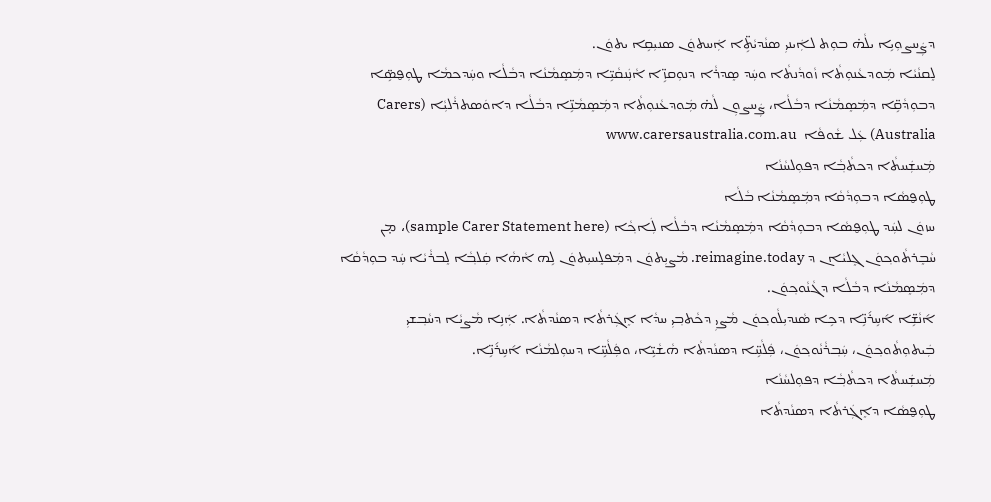ܕܨܲܚܨܘܼܝܹܐ ܝܠܵܗ̇ ܒܘܼܬ ܠܐܲܝܢܝܼ ܣܢܵܕܝܵܬܹ̈ܐ ܐܲܚܬܘܿܢ ܣܢܝܼܩܹܐ ܝܬܘܿܢ.
ܠܸܩܢܵܝܵܐ ܡܲܘܕܥܵܢܘܼܬܵܐ ܙܵܘܕܵܢܬܵܐ ܘܚܲܕ ܣܸܕܪܵܐ ܕܢܘܼܩܙܹ̈ܐ ܐܵܢܲܢܩܵܝܹ̈ܐ ܕܡܲܣܸܡܵܢܵܐ ܕܒܵܠܵܐ ܘܚܲܕܟܡܵܐ ܛܘܼܦ̮ܣܹ̈ܐ ܕܒܘܼܕܵܩܹ̈ܐ ܕܡܲܣܸܡܵܢܵܐ ܕܒܵܠܵܐ، ܨܲܚܨܘܼܢ ܠܵܗ̇ ܡܲܘܕܥܵܢܘܼܬܵܐ ܕܡܲܣܸܡܵܢܹ̈ܐ ܕܒܵܠܵܐ ܕܐܘܿܣܬܪܵܠܝܼܵܐ (Carers Australia) ܥܲܠ ܫܵܘܦܵܐ  www.carersaustralia.com.au
ܡܲܚܫܲܚܬܵܐ ܕܟܬܵܒ݂ܵܐ ܕܦܘܼܠܚܵܢܵܐ
ܛܘܼܦ̮ܣܵܐ ܕܒܘܼܕܵܩܵܐ ܕܡܲܣܸܡܵܢܵܐ ܒܵܠܵܐ
ܚܙܘܿܢ ܠܚܲܕ ܛܘܼܦ̮ܣܵܐ ܕܒܘܼܕܵܩܵܐ ܕܡܲܣܸܡܵܢܵܐ ܕܒܵܠܵܐ ܠܲܐܟ݂ܵܐ (sample Carer Statement here)، ܡ̣ܢ ܚܵܒܸܪܬܵܘܟ݂ܘܿܢ ܓܸܠܝܵܐܢ ܕ reimagine.today. ܡܵܨܝܼܬܘܿܢ ܕܡܲܦܠܸܚܝܼܬܘܿܢ ܠܹܗ ܐܵܗܵܐ ܩܲܠܒ݂ܵܐ ܠܸܒܪܵܝܵܐ ܚܲܕ ܒܘܼܕܵܩܵܐ ܕܡܲܣܸܡܵܢܵܐ ܕܒܵܠܵܐ ܕܓܵܢܵܘܟ݂ܘܿܢ.
ܐ݇ܢܵܫܹ̈ܐ ܐ݇ܚܹܪ݇ܢܹ̈ܐ ܕܟܹܐ ܣܵܢܕܝܼܠܵܘܟ݂ܘܿܢ ܡܵܨܝܼ ܕܟܵܬܒ݂ܝܼ ܚܕܵܐ ܐܸܓܲܪܬܵܐ ܕܣܢܵܕܬܵܐ. ܐܲܢܹܐ ܡܵܨܝܵܐ ܕܚܵܒ݂ܫܝܼ ܒܲܝܬܘܼܬܵܘܟ݂ܘܿܢ، ܚܲܒ݂ܪܵܢܵܘܟ݂ܘܿܢ، ܦܲܠܵܚܹ̈ܐ ܕܣܢܵܕܬܵܐ ܗܵܫܵܝܹ̈ܐ، ܘܦܲܠܵܚܹ̈ܐ ܕܚܘܼܠܡܵܢܵܐ ܐ݇ܚܹܪ݇ܢܹ̈ܐ.
ܡܲܚܫܲܚܬܵܐ ܕܟܬܵܒ݂ܵܐ ܕܦܘܼܠܚܵܢܵܐ
ܛܘܼܦ̮ܣܵܐ ܕܐܸܓܲܪܬܵܐ ܕܣܢܵܕܬܵܐ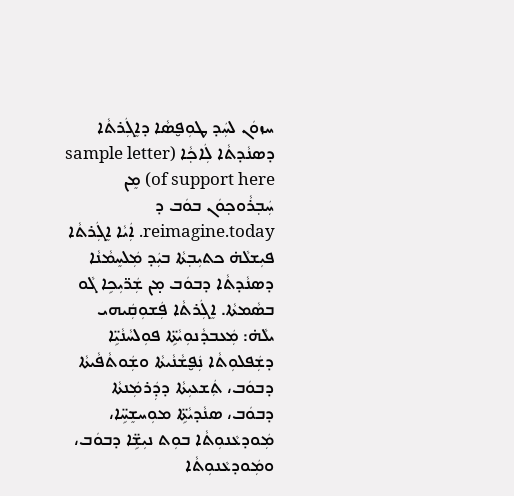ܚܙܘܿܢ ܠܚܲܕ ܛܘܼܦ̮ܣܵܐ ܕܐܸܓܲܪܬܵܐ ܕܣܢܵܕܬܵܐ ܠܲܐܟ݂ܵܐ (sample letter of support here) ܡܸܢ ܚܲܒ݂ܪܵܘܟ݂ܘܿܢ ܒܘܿܒ ܕ reimagine.today. ܐܲܝܵܐ ܐܸܓܲܪܬܵܐ ܦܝܼܫܠܵܗ̇ ܟܬܝܼܒ݂ܬܵܐ ܒܝܲܕ ܡܲܠܚܸܡܵܢܵܐ ܕܣܢܵܕܬܵܐ ܕܒܘܿܒ ܡ̣ܢ ܫܲܪ̈ܝܼܟܹܐ ܓܵܘ ܒܣܵܡܬܵܐ. ܐܸܓܲܪܬܵܐ ܦܲܫܘܼܩܲܝܗܝ ܝܠܵܗ̇: ܡܲܥܒܕܵܢܘܼܝܵܬܹ̈ܐ ܦܘܼܠܚܵܢܵܝܹ̈ܐ ܕܫܲܦܠܘܼܬܵܐ ܢܲܦ̮ܫܵܢܵܝܬܵܐ ܘܫܲܘܬܵܦܵܝܬܵܐ ܕܒܘܿܒ، ܬܲܫܥܝܼܬܵܐ ܕܕܲܪܡܲܢܬܵܐ ܕܒܘܿܒ، ܣܢܵܕܝܵܬܹ̈ܐ ܡܘܼܚܫܸܚܹ̈ܐ، ܡܲܘܕܥܵܢܘܼܬܵܐ ܒܘܼܬ ܢܝܼܫܹ̈ܐ ܕܒܘܿܒ، ܘܡܲܘܕܥܵܢܘܼܬܵܐ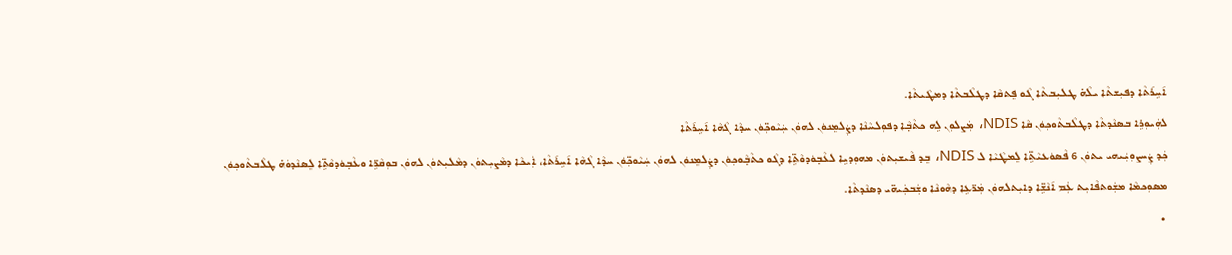ܐ݇ܚܹܪ݇ܬܵܐ ܕܦܝܼܫܬܵܐ ܝܠܵܗ̇ ܛܠܝܼܒܬܵܐ ܓܵܘ ܦܸܬܩܵܐ ܕܛܠܵܒܬܵܐ ܕܡܛܵܝܬܵܐ.
ܠܗܲܝܘܼܪܹܐ ܒܣܢܵܕܬܵܐ ܕܛܠܵܒܬܵܘܟ݂ܘܿܢ ܩܵܐ NDIS، ܡܲܨܠܘܼܢ ܠܹܗ ܟܬܵܒ݂ܵܐ ܕܦܘܼܠܚܵܢܵܐ ܕܨܲܠܡܸܢܘܿܢ ܠܗܘܿܢ ܚܲܝܵܘܟ݂̈ܘܿܢ ܚܕܵܐ ܓܵܗܵܐ ܐ݇ܚܹܪ݇ܬܵܐ
ܟܲܕ ܨܲܚܨܘܼܝܲܝܗܝ ܝܬܘܿܢ 6 ܦܵܣܘܿܥܝܵܬܹ̈ܐ ܠܸܡܛܵܝܵܐ ܠ NDIS، ܒܸܕ ܦܵܝܫܝܼܬܘܿܢ ܡܗܘܼܕܝܹܐ ܠܥܵܒ݂ܘܿܕܘܵܬܹ̈ܐ ܕܓܵܘ ܟܬܵܒ݂ܵܘܟ݂ܘܿܢ ܕܨܲܠܡܸܢܘܿܢ ܠܗܘܿܢ ܚܲܝܵܘܟ݂̈ܘܿܢ ܚܕܵܐ ܓܵܗܵܐ ܐ݇ܚܹܪ݇ܬܵܐ، ܐܲܝܟܵܐ ܕܡܵܨܝܼܬܘܿܢ ܕܡܵܠܝܼܬܘܿܢ ܠܗܘܿܢ ܒܘܼܩܵܪܹ̈ܐ ܘܥܵܒ݂ܘܿܕܘܵܬܹ̈ܐ ܠܸܣܢܵܕܘܿܗ̇ ܛܠܵܒܬܵܘܟ݂ܘܿܢ
ܡܣܘܼܟܡܵܐ ܡܫܲܘܬܦܵܐܝܼܬ ܥܲܡ ܐ݇ܢܵܫܹ̈ܐ ܕܐܝܼܬܠܗܘܿܢ ܡܲܪ̈ܥܹܐ ܕܗܵܘܢܵܐ ܘܫܲܒܟܲܝܗ̈ܝ ܕܣܢܵܕܬܵܐ.
 •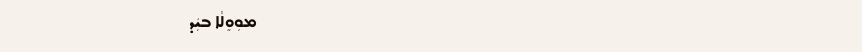ܡܘܼܘܸܠܵܐ ܒܝܲܕ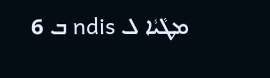ܡܛܵܝܵܐ ܠ ndis ܒ 6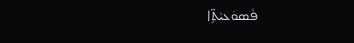ܦܵܣܘܿܥܝܵܬܹ̈ܐ